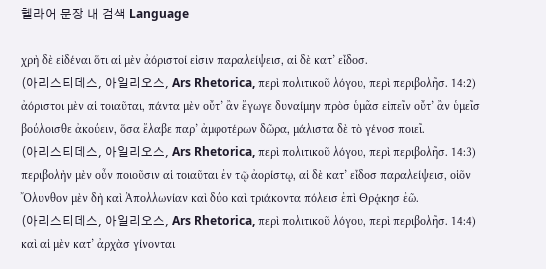헬라어 문장 내 검색 Language

χρὴ δὲ εἰδέναι ὅτι αἱ μὲν ἀόριστοί εἰσιν παραλείψεισ, αἱ δὲ κατ’ εἶδοσ.
(아리스티데스, 아일리오스, Ars Rhetorica, περὶ πολιτικοῦ λόγου, περὶ περιβολῆσ. 14:2)
ἀόριστοι μὲν αἱ τοιαῦται, πάντα μὲν οὔτ’ ἂν ἔγωγε δυναίμην πρὸσ ὑμᾶσ εἰπεῖν οὔτ’ ἂν ὑμεῖσ βούλοισθε ἀκούειν, ὅσα ἔλαβε παρ’ ἀμφοτέρων δῶρα, μάλιστα δὲ τὸ γένοσ ποιεῖ.
(아리스티데스, 아일리오스, Ars Rhetorica, περὶ πολιτικοῦ λόγου, περὶ περιβολῆσ. 14:3)
περιβολὴν μὲν οὖν ποιοῦσιν αἱ τοιαῦται ἐν τῷ ἀορίστῳ, αἱ δὲ κατ’ εἶδοσ παραλείψεισ, οἱο͂ν Ὄλυνθον μὲν δὴ καὶ Ἀπολλωνίαν καὶ δύο καὶ τριάκοντα πόλεισ ἐπὶ Θρᾴκησ ἐῶ.
(아리스티데스, 아일리오스, Ars Rhetorica, περὶ πολιτικοῦ λόγου, περὶ περιβολῆσ. 14:4)
καὶ αἱ μὲν κατ’ ἀρχὰσ γίνονται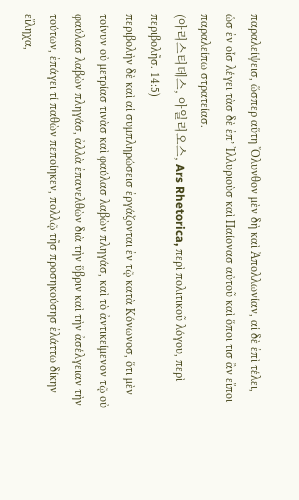παραλείψεισ, ὥσπερ αὕτη Ὄλυνθον μὲν δὴ καὶ Ἀπολλωνίαν, αἱ δὲ ἐπὶ τέλει, ὡσ ἐν οἷσ λέγει τὰσ δὲ ἐπ’ Ἰλλυριοὺσ καὶ Παίονασ αὐτοῦ καὶ ὅποι τισ ἂν εἴποι παραλείπω στρατείασ.
(아리스티데스, 아일리오스, Ars Rhetorica, περὶ πολιτικοῦ λόγου, περὶ περιβολῆσ. 14:5)
περιβολὴν δὲ καὶ αἱ συμπληρώσεισ ἐργάζονται ἐν τῷ κατὰ Κόνωνοσ, ὅτι μὲν τοίνυν οὐ μετρίασ τινὰσ καὶ φαύλασ λαβὼν πληγάσ, καὶ τὸ ἀντικείμενον τῷ οὐ φαύλασ λαβὼν πληγάσ, ἀλλὰ ἐπανελθὼν διὰ τὴν ὕβριν καὶ τὴν ἀσέλγειαν τὴν τούτων, ἐπάγει τί παθὼν πεποίηκεν, πολλῷ τῆσ προσηκούσησ ἐλάττω δίκην εἴληχα,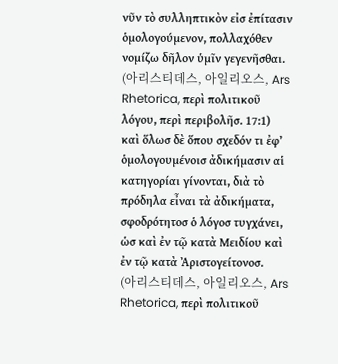νῦν τὸ συλληπτικὸν εἰσ ἐπίτασιν ὁμολογούμενον, πολλαχόθεν νομίζω δῆλον ὑμῖν γεγενῆσθαι.
(아리스티데스, 아일리오스, Ars Rhetorica, περὶ πολιτικοῦ λόγου, περὶ περιβολῆσ. 17:1)
καὶ ὅλωσ δὲ ὅπου σχεδόν τι ἐφ’ ὁμολογουμένοισ ἀδικήμασιν αἱ κατηγορίαι γίνονται, διὰ τὸ πρόδηλα εἶναι τὰ ἀδικήματα, σφοδρότητοσ ὁ λόγοσ τυγχάνει, ὡσ καὶ ἐν τῷ κατὰ Μειδίου καὶ ἐν τῷ κατὰ Ἀριστογείτονοσ.
(아리스티데스, 아일리오스, Ars Rhetorica, περὶ πολιτικοῦ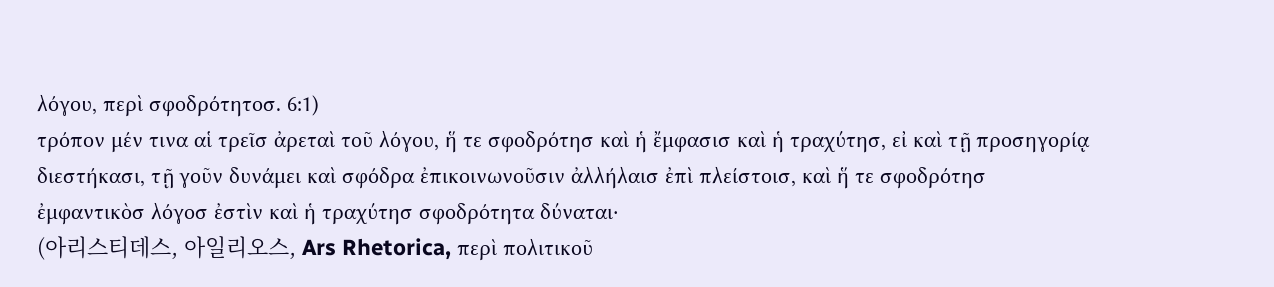λόγου, περὶ σφοδρότητοσ. 6:1)
τρόπον μέν τινα αἱ τρεῖσ ἀρεταὶ τοῦ λόγου, ἥ τε σφοδρότησ καὶ ἡ ἔμφασισ καὶ ἡ τραχύτησ, εἰ καὶ τῇ προσηγορίᾳ διεστήκασι, τῇ γοῦν δυνάμει καὶ σφόδρα ἐπικοινωνοῦσιν ἀλλήλαισ ἐπὶ πλείστοισ, καὶ ἥ τε σφοδρότησ ἐμφαντικὸσ λόγοσ ἐστὶν καὶ ἡ τραχύτησ σφοδρότητα δύναται·
(아리스티데스, 아일리오스, Ars Rhetorica, περὶ πολιτικοῦ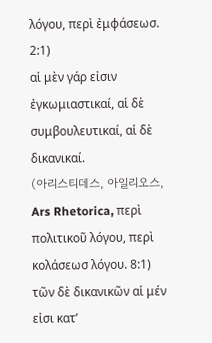λόγου, περὶ ἐμφάσεωσ. 2:1)
αἱ μὲν γάρ εἰσιν ἐγκωμιαστικαί, αἱ δὲ συμβουλευτικαί, αἱ δὲ δικανικαί.
(아리스티데스, 아일리오스, Ars Rhetorica, περὶ πολιτικοῦ λόγου, περὶ κολάσεωσ λόγου. 8:1)
τῶν δὲ δικανικῶν αἱ μέν εἰσι κατ’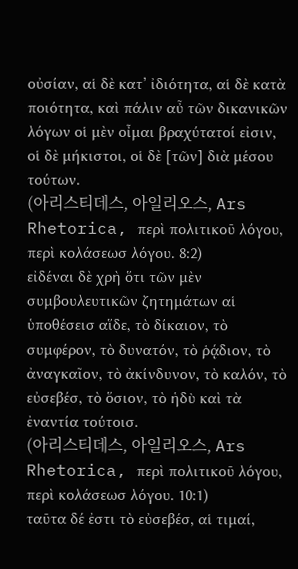οὐσίαν, αἱ δὲ κατ’ ἰδιότητα, αἱ δὲ κατὰ ποιότητα, καὶ πάλιν αὖ τῶν δικανικῶν λόγων οἱ μὲν οἶμαι βραχύτατοί εἰσιν, οἱ δὲ μήκιστοι, οἱ δὲ [τῶν] διὰ μέσου τούτων.
(아리스티데스, 아일리오스, Ars Rhetorica, περὶ πολιτικοῦ λόγου, περὶ κολάσεωσ λόγου. 8:2)
εἰδέναι δὲ χρὴ ὅτι τῶν μὲν συμβουλευτικῶν ζητημάτων αἱ ὑποθέσεισ αἵδε, τὸ δίκαιον, τὸ συμφέρον, τὸ δυνατόν, τὸ ῥᾴδιον, τὸ ἀναγκαῖον, τὸ ἀκίνδυνον, τὸ καλόν, τὸ εὐσεβέσ, τὸ ὅσιον, τὸ ἡδὺ καὶ τὰ ἐναντία τούτοισ.
(아리스티데스, 아일리오스, Ars Rhetorica, περὶ πολιτικοῦ λόγου, περὶ κολάσεωσ λόγου. 10:1)
ταῦτα δέ ἐστι τὸ εὐσεβέσ, αἱ τιμαί,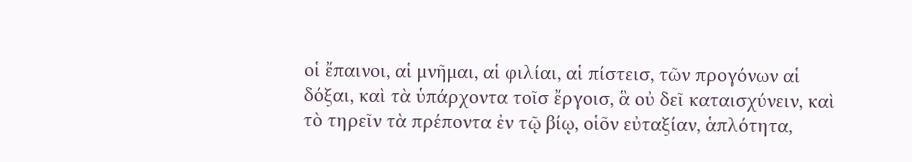οἱ ἔπαινοι, αἱ μνῆμαι, αἱ φιλίαι, αἱ πίστεισ, τῶν προγόνων αἱ δόξαι, καὶ τὰ ὑπάρχοντα τοῖσ ἔργοισ, ἃ οὐ δεῖ καταισχύνειν, καὶ τὸ τηρεῖν τὰ πρέποντα ἐν τῷ βίῳ, οἱο͂ν εὐταξίαν, ἁπλότητα,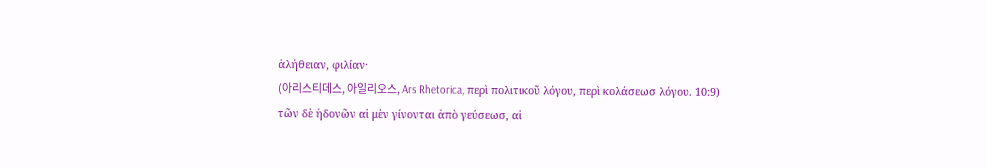ἀλήθειαν, φιλίαν·
(아리스티데스, 아일리오스, Ars Rhetorica, περὶ πολιτικοῦ λόγου, περὶ κολάσεωσ λόγου. 10:9)
τῶν δὲ ἡδονῶν αἱ μὲν γίνονται ἀπὸ γεύσεωσ, αἱ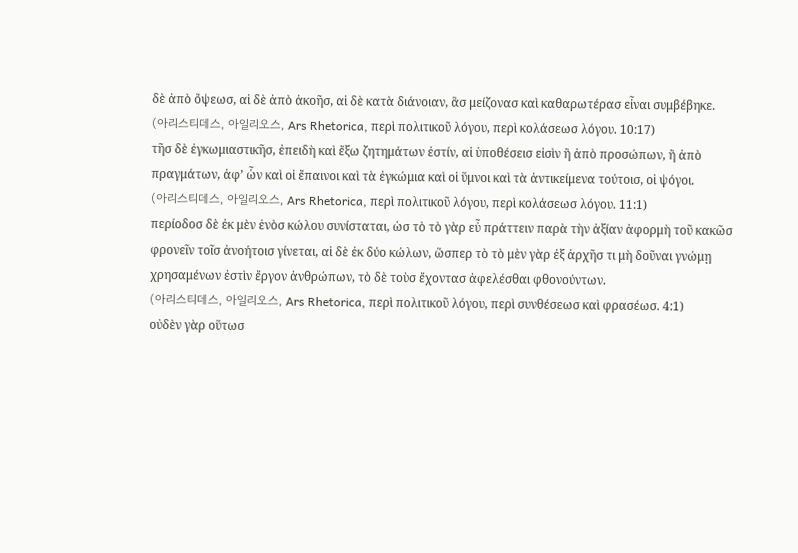δὲ ἀπὸ ὄψεωσ, αἱ δὲ ἀπὸ ἀκοῆσ, αἱ δὲ κατὰ διάνοιαν, ἃσ μείζονασ καὶ καθαρωτέρασ εἶναι συμβέβηκε.
(아리스티데스, 아일리오스, Ars Rhetorica, περὶ πολιτικοῦ λόγου, περὶ κολάσεωσ λόγου. 10:17)
τῆσ δὲ ἐγκωμιαστικῆσ, ἐπειδὴ καὶ ἔξω ζητημάτων ἐστίν, αἱ ὑποθέσεισ εἰσὶν ἢ ἀπὸ προσώπων, ἢ ἀπὸ πραγμάτων, ἀφ’ ὧν καὶ οἱ ἔπαινοι καὶ τὰ ἐγκώμια καὶ οἱ ὕμνοι καὶ τὰ ἀντικείμενα τούτοισ, οἱ ψόγοι.
(아리스티데스, 아일리오스, Ars Rhetorica, περὶ πολιτικοῦ λόγου, περὶ κολάσεωσ λόγου. 11:1)
περίοδοσ δὲ ἐκ μὲν ἑνὸσ κώλου συνίσταται, ὡσ τὸ τὸ γὰρ εὖ πράττειν παρὰ τὴν ἀξίαν ἀφορμὴ τοῦ κακῶσ φρονεῖν τοῖσ ἀνοήτοισ γίνεται, αἱ δὲ ἐκ δύο κώλων, ὥσπερ τὸ τὸ μὲν γὰρ ἐξ ἀρχῆσ τι μὴ δοῦναι γνώμῃ χρησαμένων ἐστὶν ἔργον ἀνθρώπων, τὸ δὲ τοὺσ ἔχοντασ ἀφελέσθαι φθονούντων.
(아리스티데스, 아일리오스, Ars Rhetorica, περὶ πολιτικοῦ λόγου, περὶ συνθέσεωσ καὶ φρασέωσ. 4:1)
οὐδὲν γὰρ οὕτωσ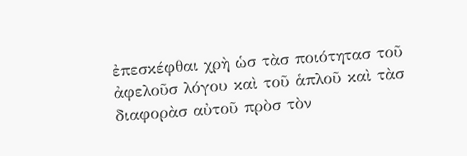ἐπεσκέφθαι χρὴ ὡσ τὰσ ποιότητασ τοῦ ἀφελοῦσ λόγου καὶ τοῦ ἁπλοῦ καὶ τὰσ διαφορὰσ αὐτοῦ πρὸσ τὸν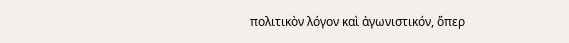πολιτικὸν λόγον καὶ ἀγωνιστικόν, ὅπερ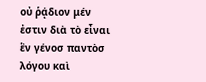οὐ ῥᾴδιον μέν ἐστιν διὰ τὸ εἶναι ἓν γένοσ παντὸσ λόγου καὶ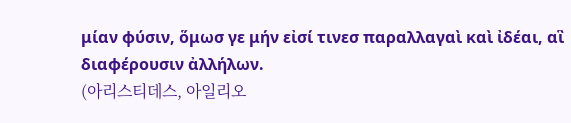μίαν φύσιν, ὅμωσ γε μήν εἰσί τινεσ παραλλαγαὶ καὶ ἰδέαι, αἳ διαφέρουσιν ἀλλήλων.
(아리스티데스, 아일리오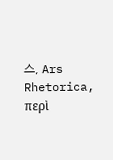스, Ars Rhetorica, περὶ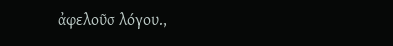ἀφελοῦσ λόγου.,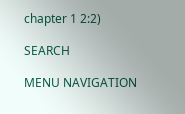chapter 1 2:2)

SEARCH

MENU NAVIGATION